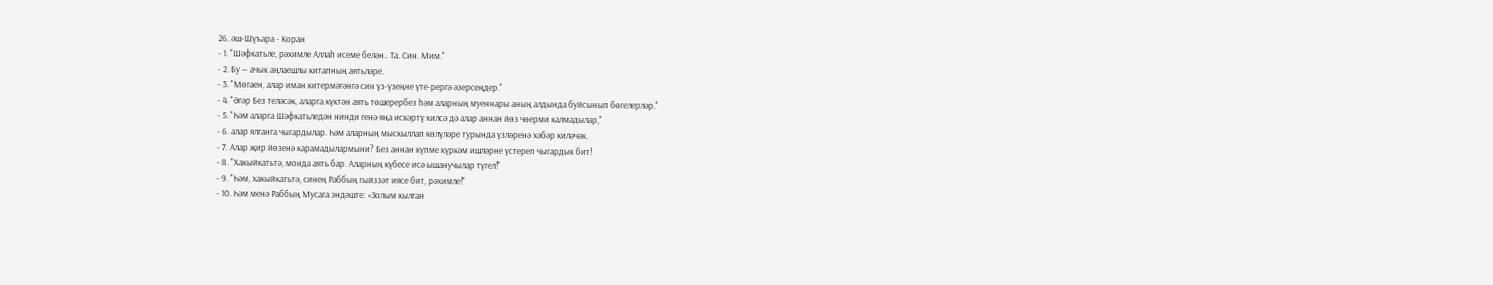26. әш-Шүъара - Коран
- 1. "Шәфкатьле, рәхимле Аллаһ исеме белән.. Та. Син. Мим."
- 2. Бу — ачык аңлаешлы китапның аятьләре.
- 3. "Мөгаен, алар иман китермәгәнгә син үз-үзеңне үте-рергә әзерсеңдер."
- 4. "Әгәр Без теләсәк, аларга күктән аять төшерербез һәм аларның муеннары аның алдында буйсынып бөгелерләр."
- 5. "Һәм аларга Шәфкатьледән нинди генә яңа искәртү килсә дә алар аннан йөз чөерми калмадылар,"
- 6. алар ялганга чыгардылар. Һәм аларның мыскыллап көлүләре турында үзләренә хәбәр киләчәк.
- 7. Алар җир йөзенә карамадылармыни? Без аннан күпме күркәм ишләрне үстереп чыгардык бит!
- 8. "Хакыйкатьтә, монда аять бар. Аларның күбесе исә ышанучылар түгел!"
- 9. "Һәм, хакыйкатьтә, синең Раббың гыйззәт иясе бит, рәхимле!"
- 10. Һәм менә Раббың Мусага эндәште: «Золым кылган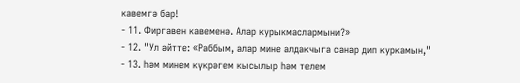кавемгә бар!
- 11. Фиргавен кавеменә. Алар курыкмаслармыни?»
- 12. "Ул әйтте: «Раббым, алар мине алдакчыга санар дип куркамын,"
- 13. һәм минем күкрәгем кысылыр һәм телем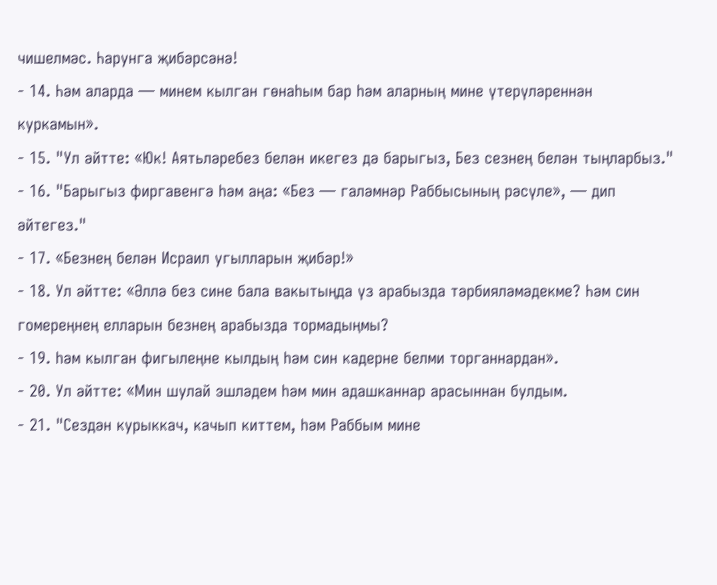чишелмәс. Һарунга җибәрсәнә!
- 14. Һәм аларда — минем кылган гөнаһым бар һәм аларның мине үтерүләреннән куркамын».
- 15. "Ул әйтте: «Юк! Аятьләребез белән икегез дә барыгыз, Без сезнең белән тыңларбыз."
- 16. "Барыгыз фиргавенгә һәм аңа: «Без — галәмнәр Раббысының рәсүле», — дип әйтегез."
- 17. «Безнең белән Исраил угылларын җибәр!»
- 18. Ул әйтте: «Әллә без сине бала вакытыңда үз арабызда тәрбияләмәдекме? Һәм син гомереңнең елларын безнең арабызда тормадыңмы?
- 19. һәм кылган фигылеңне кылдың һәм син кадерне белми торганнардан».
- 20. Ул әйтте: «Мин шулай эшләдем һәм мин адашканнар арасыннан булдым.
- 21. "Сездән курыккач, качып киттем, һәм Раббым мине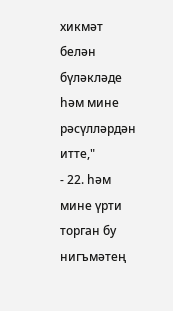хикмәт белән бүләкләде һәм мине рәсүлләрдән итте,"
- 22. һәм мине үрти торган бу нигъмәтең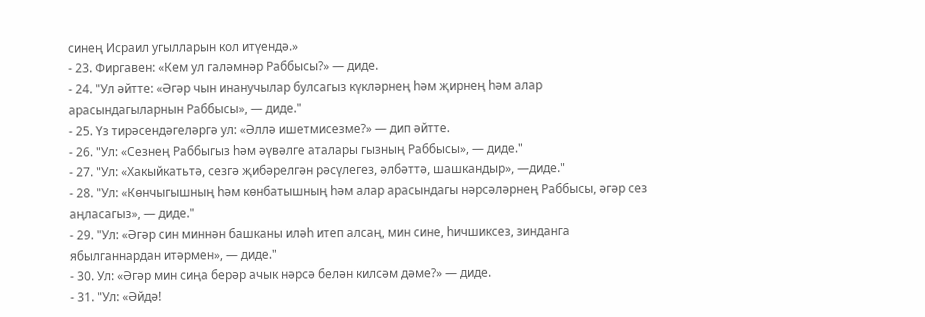синең Исраил угылларын кол итүендә.»
- 23. Фиргавен: «Кем ул галәмнәр Раббысы?» — диде.
- 24. "Ул әйтте: «Әгәр чын инанучылар булсагыз күкләрнең һәм җирнең һәм алар арасындагыларнын Раббысы», — диде."
- 25. Үз тирәсендәгеләргә ул: «Әллә ишетмисезме?» — дип әйтте.
- 26. "Ул: «Сезнең Раббыгыз һәм әүвәлге аталары гызның Раббысы», — диде."
- 27. "Ул: «Хакыйкатьтә, сезгә җибәрелгән рәсүлегез, әлбәттә, шашкандыр», —диде."
- 28. "Ул: «Көнчыгышның һәм көнбатышның һәм алар арасындагы нәрсәләрнең Раббысы, әгәр сез аңласагыз», — диде."
- 29. "Ул: «Әгәр син миннән башканы иләһ итеп алсаң, мин сине, һичшиксез, зинданга ябылганнардан итәрмен», — диде."
- 30. Ул: «Әгәр мин сиңа берәр ачык нәрсә белән килсәм дәме?» — диде.
- 31. "Ул: «Әйдә!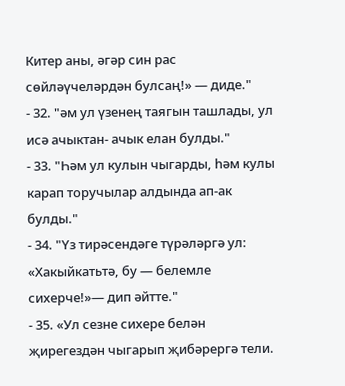Китер аны, әгәр син рас сөйләүчеләрдән булсаң!» — диде."
- 32. "әм ул үзенең таягын ташлады, ул исә ачыктан- ачык елан булды."
- 33. "Һәм ул кулын чыгарды, һәм кулы карап торучылар алдында ап-ак булды."
- 34. "Үз тирәсендәге түрәләргә ул: «Хакыйкатьтә, бу — белемле сихерче!»— дип әйтте."
- 35. «Ул сезне сихере белән җирегездән чыгарып җибәрергә тели.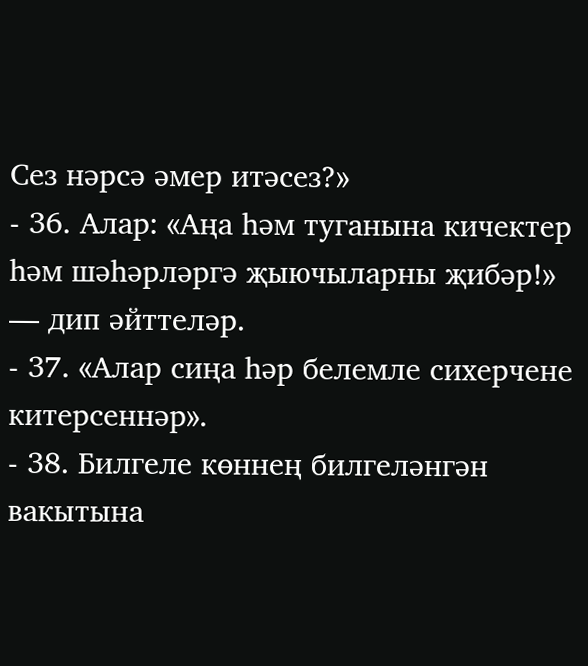Сез нәрсә әмер итәсез?»
- 36. Алар: «Аңа һәм туганына кичектер һәм шәһәрләргә җыючыларны җибәр!» — дип әйттеләр.
- 37. «Алар сиңа һәр белемле сихерчене китерсеннәр».
- 38. Билгеле көннең билгеләнгән вакытына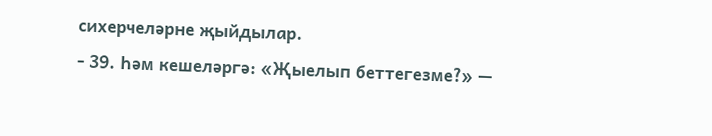сихерчеләрне җыйдылар.
- 39. Һәм кешеләргә: «Җыелып беттегезме?» —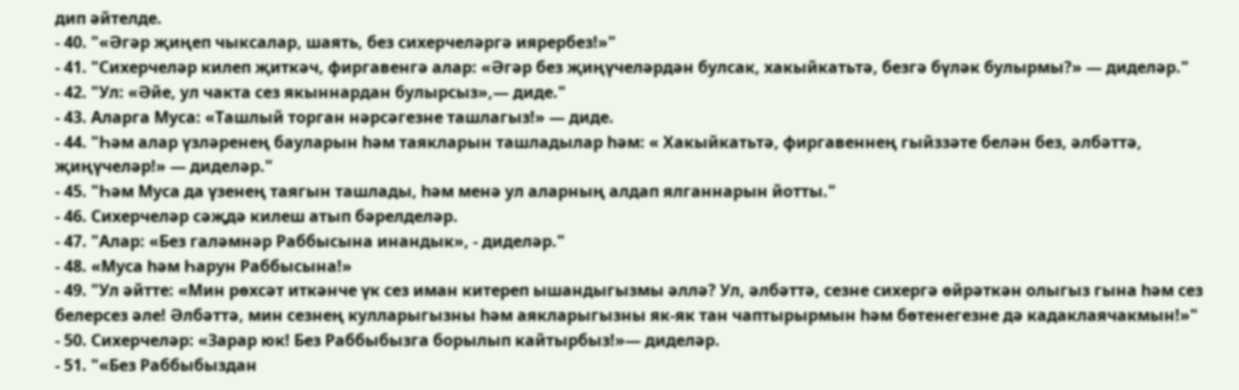дип әйтелде.
- 40. "«Әгәр җиңеп чыксалар, шаять, без сихерчеләргә иярербез!»"
- 41. "Сихерчеләр килеп җиткәч, фиргавенгә алар: «Әгәр без җиңүчеләрдән булсак, хакыйкатьтә, безгә бүләк булырмы?» — диделәр."
- 42. "Ул: «Әйе, ул чакта сез якыннардан булырсыз»,— диде."
- 43. Аларга Муса: «Ташлый торган нәрсәгезне ташлагыз!» — диде.
- 44. "Һәм алар үзләренең бауларын һәм таякларын ташладылар һәм: « Хакыйкатьтә, фиргавеннең гыйззәте белән без, әлбәттә, җиңүчеләр!» — диделәр."
- 45. "Һәм Муса да үзенең таягын ташлады, һәм менә ул аларның алдап ялганнарын йотты."
- 46. Сихерчеләр сәҗдә килеш атып бәрелделәр.
- 47. "Алар: «Без галәмнәр Раббысына инандык», - диделәр."
- 48. «Муса һәм Һарун Раббысына!»
- 49. "Ул әйтте: «Мин рөхсәт иткәнче үк сез иман китереп ышандыгызмы әллә? Ул, әлбәттә, сезне сихергә өйрәткән олыгыз гына һәм сез белерсез әле! Әлбәттә, мин сезнең кулларыгызны һәм аякларыгызны як-як тан чаптырырмын һәм бөтенегезне дә кадаклаячакмын!»"
- 50. Сихерчеләр: «Зарар юк! Без Раббыбызга борылып кайтырбыз!»— диделәр.
- 51. "«Без Раббыбыздан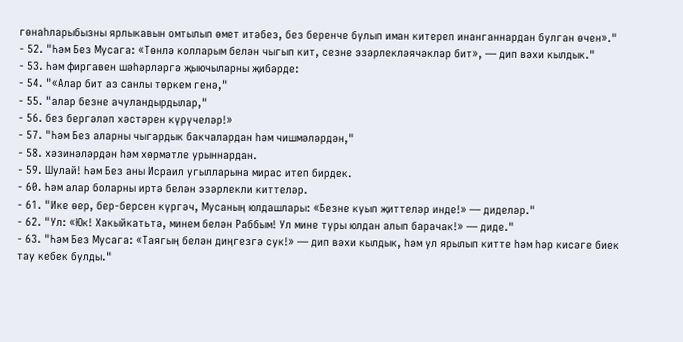гөнаһларыбызны ярлыкавын омтылып өмет итәбез, без беренче булып иман китереп инанганнардан булган өчен»."
- 52. "Һәм Без Мусага: «Төнлә колларым белән чыгып кит, сезне эзәрлекләячәкләр бит», — дип вәхи кылдык."
- 53. Һәм фиргавен шәһәрләргә җыючыларны җибәрде:
- 54. "«Алар бит аз санлы төркем генә,"
- 55. "алар безне ачуландырдылар,"
- 56. без бергәләп хәстәрен күрүчеләр!»
- 57. "Һәм Без аларны чыгардык бакчалардан һәм чишмәләрдән,"
- 58. хәзинәләрдән һәм хөрмәтле урыннардан.
- 59. Шулай! Һәм Без аны Исраил угылларына мирас итеп бирдек.
- 60. Һәм алар боларны иртә белән эзәрлекли киттеләр.
- 61. "Ике өер, бер-берсен күргәч, Мусаның юлдашлары: «Безне куып җиттеләр инде!» — диделәр."
- 62. "Ул: «Юк! Хакыйкатьтә, минем белән Раббым! Ул мине туры юлдан алып барачак!» — диде."
- 63. "Һәм Без Мусага: «Таягың белән диңгезгә сук!» — дип вәхи кылдык, һәм ул ярылып китте һәм һәр кисәге биек тау кебек булды."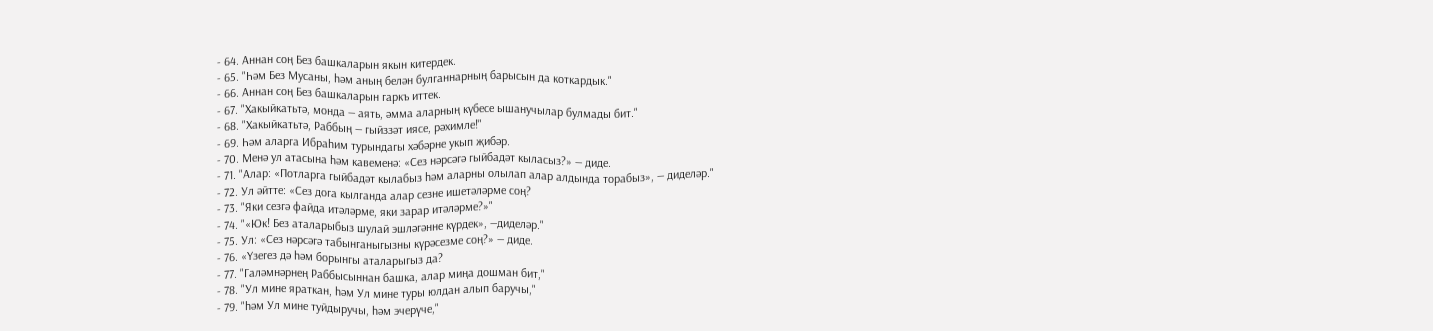- 64. Аннан соң Без башкаларын якын китердек.
- 65. "Һәм Без Мусаны, һәм аның белән булганнарның барысын да коткардык."
- 66. Аннан соң Без башкаларын гаркъ иттек.
- 67. "Хакыйкатьтә, монда — аять, әмма аларның күбесе ышанучылар булмады бит."
- 68. "Хакыйкатьтә, Раббың — гыйззәт иясе, рәхимле!"
- 69. Һәм аларга Ибраһим турындагы хәбәрне укып җибәр.
- 70. Менә ул атасына һәм кавеменә: «Сез нәрсәгә гыйбадәт кыласыз?» — диде.
- 71. "Алар: «Потларга гыйбадәт кылабыз һәм аларны олылап алар алдында торабыз», — диделәр."
- 72. Ул әйтте: «Сез дога кылганда алар сезне ишетәләрме соң?
- 73. "Яки сезгә файда итәләрме, яки зарар итәләрме?»"
- 74. "«Юк! Без аталарыбыз шулай эшләгәнне күрдек», —диделәр."
- 75. Ул: «Сез нәрсәгә табынганыгызны күрәсезме соң?» — диде.
- 76. «Үзегез дә һәм борынгы аталарыгыз да?
- 77. "Галәмнәрнең Раббысыннан башка, алар миңа дошман бит,"
- 78. "Ул мине яраткан, һәм Ул мине туры юлдан алып баручы,"
- 79. "һәм Ул мине туйдыручы, һәм эчерүче,"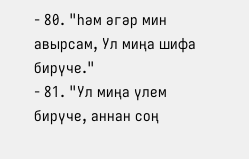- 80. "һәм әгәр мин авырсам, Ул миңа шифа бирүче."
- 81. "Ул миңа үлем бирүче, аннан соң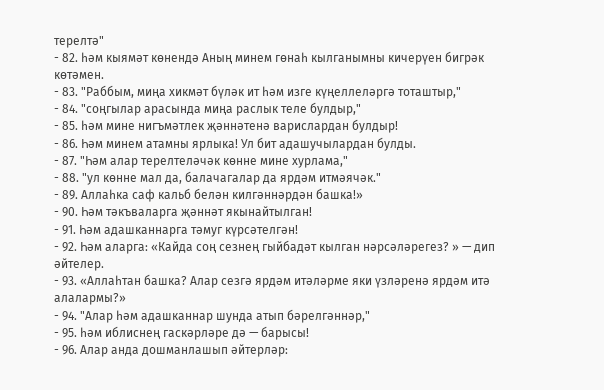терелтә"
- 82. һәм кыямәт көнендә Аның минем гөнаһ кылганымны кичерүен бигрәк көтәмен.
- 83. "Раббым, миңа хикмәт бүләк ит һәм изге күңеллеләргә тоташтыр,"
- 84. "соңгылар арасында миңа раслык теле булдыр,"
- 85. һәм мине нигъмәтлек җәннәтенә варислардан булдыр!
- 86. Һәм минем атамны ярлыка! Ул бит адашучылардан булды.
- 87. "Һәм алар терелтеләчәк көнне мине хурлама,"
- 88. "ул көнне мал да, балачагалар да ярдәм итмәячәк."
- 89. Аллаһка саф кальб белән килгәннәрдән башка!»
- 90. Һәм тәкъваларга җәннәт якынайтылган!
- 91. Һәм адашканнарга тәмуг күрсәтелгән!
- 92. Һәм аларга: «Кайда соң сезнең гыйбадәт кылган нәрсәләрегез? » — дип әйтелер.
- 93. «Аллаһтан башка? Алар сезгә ярдәм итәләрме яки үзләренә ярдәм итә алалармы?»
- 94. "Алар һәм адашканнар шунда атып бәрелгәннәр,"
- 95. һәм иблиснең гаскәрләре дә — барысы!
- 96. Алар анда дошманлашып әйтерләр: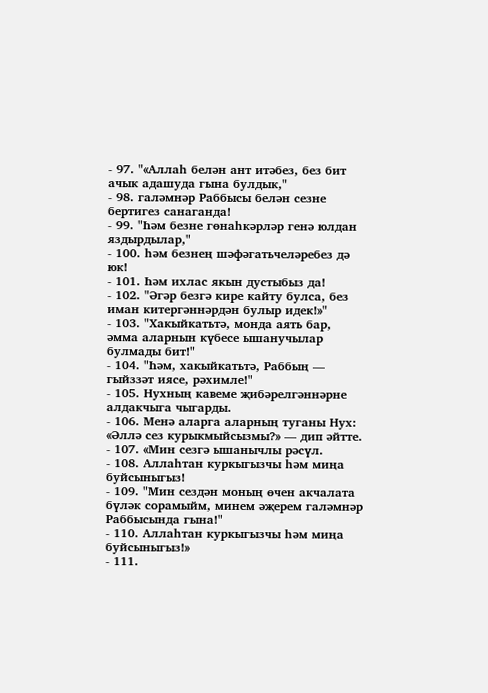- 97. "«Аллаһ белән ант итәбез, без бит ачык адашуда гына булдык,"
- 98. галәмнәр Раббысы белән сезне бертигез санаганда!
- 99. "Һәм безне гөнаһкәрләр генә юлдан яздырдылар,"
- 100. һәм безнең шәфәгатьчеләребез дә юк!
- 101. Һәм ихлас якын дустыбыз да!
- 102. "Әгәр безгә кире кайту булса, без иман китергәннәрдән булыр идек!»"
- 103. "Хакыйкатьтә, монда аять бар, әмма аларнын күбесе ышанучылар булмады бит!"
- 104. "Һәм, хакыйкатьтә, Раббың — гыйззәт иясе, рәхимле!"
- 105. Нухның кавеме җибәрелгәннәрне алдакчыга чыгарды.
- 106. Менә аларга аларның туганы Нух: «Әллә сез курыкмыйсызмы?» — дип әйтте.
- 107. «Мин сезгә ышанычлы рәсүл.
- 108. Аллаһтан куркыгызчы һәм миңа буйсыныгыз!
- 109. "Мин сездән моның өчен акчалата бүләк сорамыйм, минем әҗерем галәмнәр Раббысында гына!"
- 110. Аллаһтан куркыгызчы һәм миңа буйсыныгыз!»
- 111.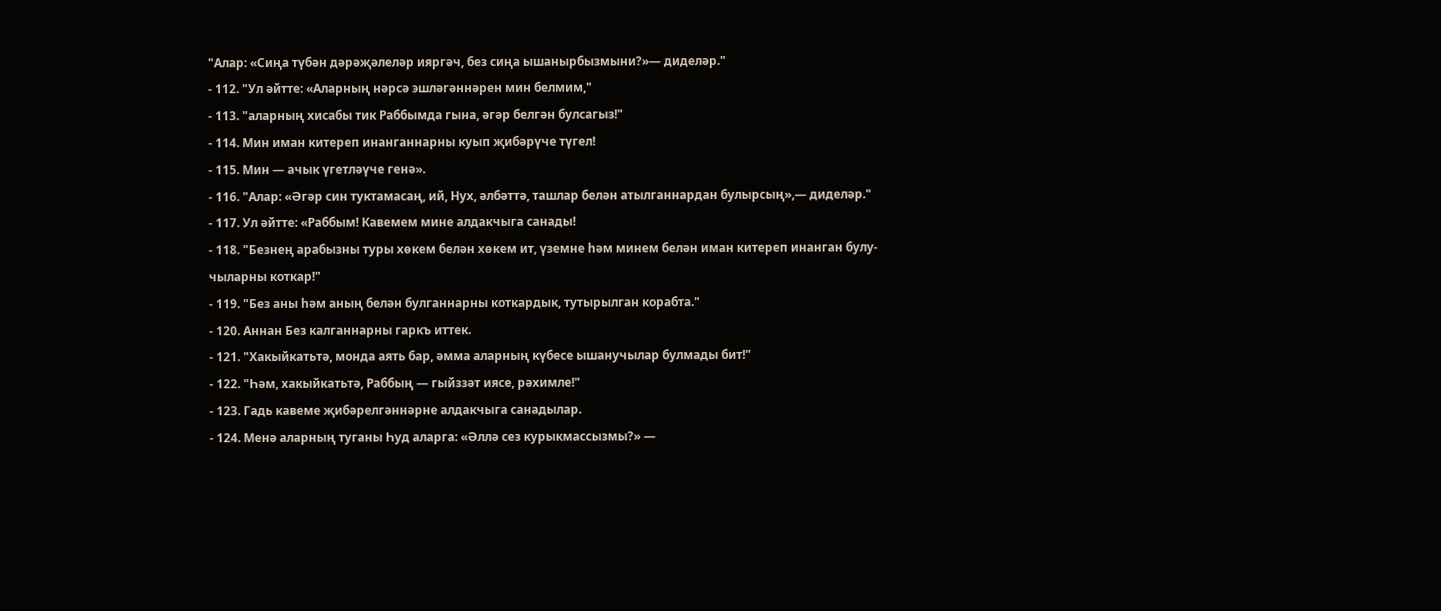"Алар: «Сиңа түбән дәрәҗәлеләр ияргәч, без сиңа ышанырбызмыни?»— диделәр."
- 112. "Ул әйтте: «Аларның нәрсә эшләгәннәрен мин белмим,"
- 113. "аларның хисабы тик Раббымда гына, әгәр белгән булсагыз!"
- 114. Мин иман китереп инанганнарны куып җибәрүче түгел!
- 115. Мин — ачык үгетләүче генә».
- 116. "Алар: «Әгәр син туктамасаң, ий, Нух, әлбәттә, ташлар белән атылганнардан булырсың»,— диделәр."
- 117. Ул әйтте: «Раббым! Кавемем мине алдакчыга санады!
- 118. "Безнең арабызны туры хөкем белән хөкем ит, үземне һәм минем белән иман китереп инанган булу-чыларны коткар!"
- 119. "Без аны һәм аның белән булганнарны коткардык, тутырылган корабта."
- 120. Аннан Без калганнарны гаркъ иттек.
- 121. "Хакыйкатьтә, монда аять бар, әмма аларның күбесе ышанучылар булмады бит!"
- 122. "Һәм, хакыйкатьтә, Раббың — гыйззәт иясе, рәхимле!"
- 123. Гадь кавеме җибәрелгәннәрне алдакчыга санадылар.
- 124. Менә аларның туганы Һуд аларга: «Әллә сез курыкмассызмы?» —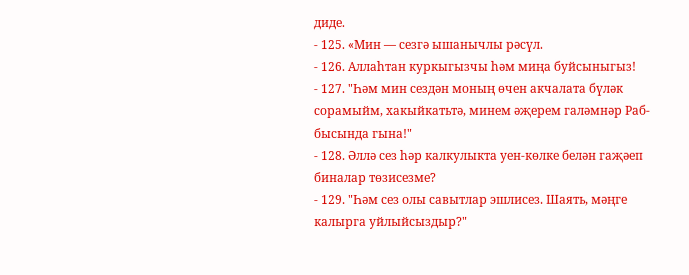диде.
- 125. «Мин — сезгә ышанычлы рәсүл.
- 126. Аллаһтан куркыгызчы һәм миңа буйсыныгыз!
- 127. "Һәм мин сездән моның өчен акчалата бүләк сорамыйм, хакыйкатьтә, минем әҗерем галәмнәр Раб-бысында гына!"
- 128. Әллә сез һәр калкулыкта уен-көлке белән гаҗәеп биналар төзисезме?
- 129. "Һәм сез олы савытлар эшлисез. Шаять, мәңге калырга уйлыйсыздыр?"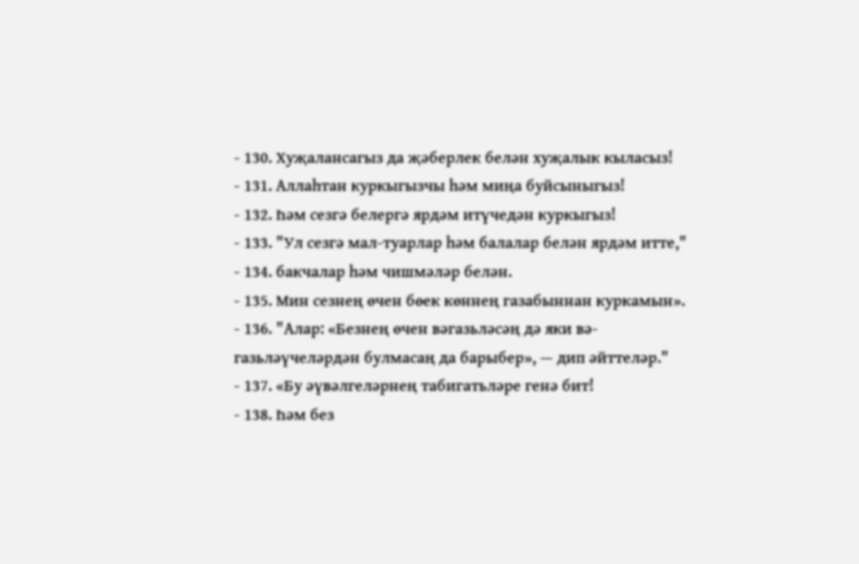- 130. Хуҗалансагыз да җәберлек белән хуҗалык кыласыз!
- 131. Аллаһтан куркыгызчы һәм миңа буйсыныгыз!
- 132. Һәм сезгә белергә ярдәм итүчедән куркыгыз!
- 133. "Ул сезгә мал-туарлар һәм балалар белән ярдәм итте,"
- 134. бакчалар һәм чишмәләр белән.
- 135. Мин сезнең өчен бөек көннең газабыннан куркамын».
- 136. "Алар: «Безнең өчен вәгазьләсәң дә яки вә-газьләүчеләрдән булмасаң да барыбер», — дип әйттеләр."
- 137. «Бу әүвәлгеләрнең табигатьләре генә бит!
- 138. Һәм без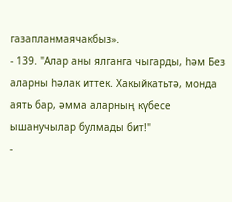газапланмаячакбыз».
- 139. "Алар аны ялганга чыгарды, һәм Без аларны һәлак иттек. Хакыйкатьтә, монда аять бар, әмма аларның күбесе ышанучылар булмады бит!"
-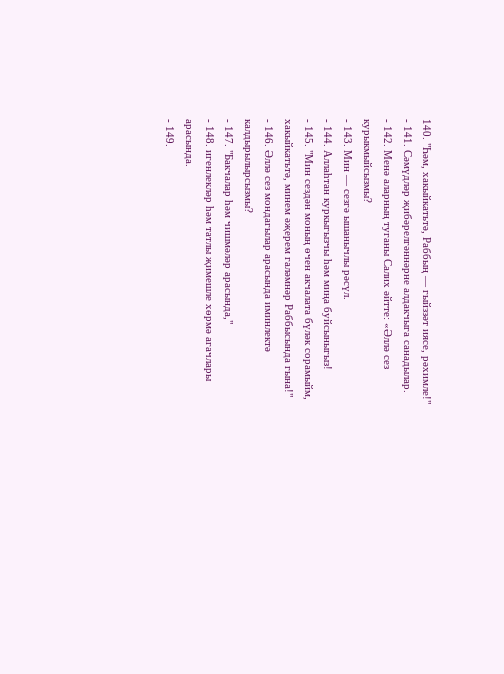140. "Һәм, хакыйкатьтә, Раббың — гыйззәт иясе, рәхимле!"
- 141. Сәмүдләр җибәрелгәннәрне алдакчыга санадылар.
- 142. Менә аларның туганы Салих әйтте: «Әллә сез курыкмыйсызмы?
- 143. Мин — сезгә ышанычлы рәсүл.
- 144. Аллаһтан куркыгызчы һәм миңа буйсыныгыз!
- 145. "Мин сездән моның өчен акчалата бүләк сорамыйм, хакыйкатьтә, минем әҗерем галәмнәр Раббысында гына!"
- 146. Әллә сез мондагылар арасында иминлектә калдырылырсызмы?
- 147. "Бакчалар һәм чишмәләр арасында,"
- 148. игенлекләр һәм татлы җимешле хөрмә агачлары арасында.
- 149.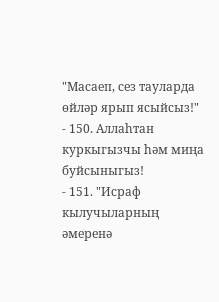"Масаеп, сез тауларда өйләр ярып ясыйсыз!"
- 150. Аллаһтан куркыгызчы һәм миңа буйсыныгыз!
- 151. "Исраф кылучыларның әмеренә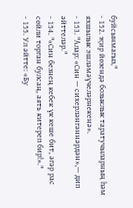буйсынмагыз,"
- 152. җир йөзендә бозыклык таратучыларның һәм яхшылык эшләмәүчеләрнекенә».
- 153. "Алар: «Син — сихерләнгәннәрдән»,— дип әйттеләр."
- 154. "«Син безнең кебек үк кеше бит, әгәр рас сөйли торган булсаң, аять китереп бир!»."
- 155. Ул әйтте: «Бу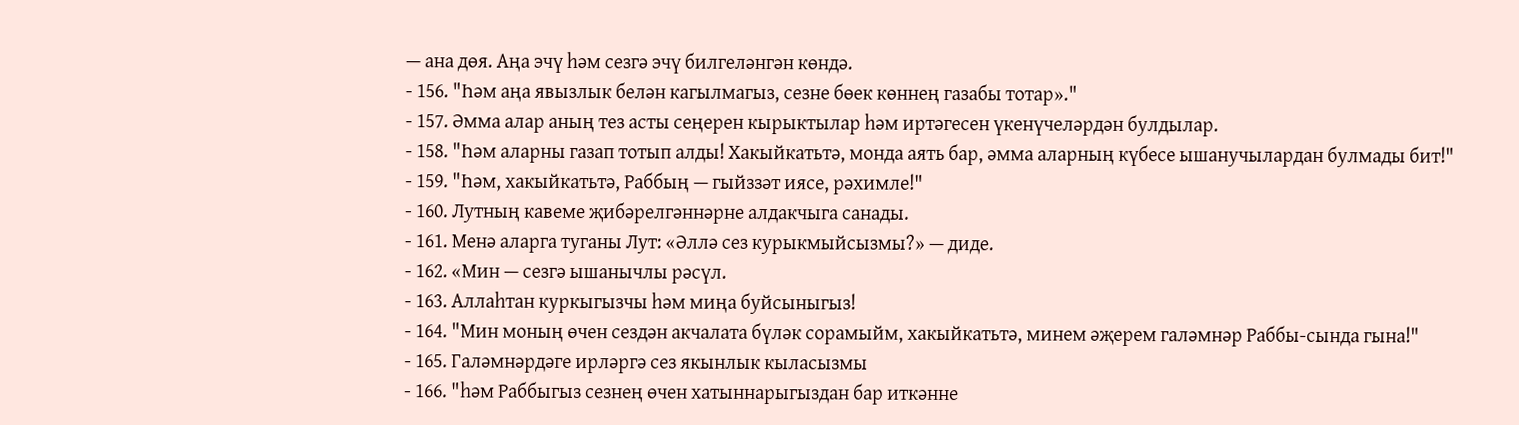— ана дөя. Аңа эчү һәм сезгә эчү билгеләнгән көндә.
- 156. "Һәм аңа явызлык белән кагылмагыз, сезне бөек көннең газабы тотар»."
- 157. Әмма алар аның тез асты сеңерен кырыктылар һәм иртәгесен үкенүчеләрдән булдылар.
- 158. "Һәм аларны газап тотып алды! Хакыйкатьтә, монда аять бар, әмма аларның күбесе ышанучылардан булмады бит!"
- 159. "Һәм, хакыйкатьтә, Раббың — гыйззәт иясе, рәхимле!"
- 160. Лутның кавеме җибәрелгәннәрне алдакчыга санады.
- 161. Менә аларга туганы Лут: «Әллә сез курыкмыйсызмы?» — диде.
- 162. «Мин — сезгә ышанычлы рәсүл.
- 163. Аллаһтан куркыгызчы һәм миңа буйсыныгыз!
- 164. "Мин моның өчен сездән акчалата бүләк сорамыйм, хакыйкатьтә, минем әҗерем галәмнәр Раббы-сында гына!"
- 165. Галәмнәрдәге ирләргә сез якынлык кыласызмы
- 166. "һәм Раббыгыз сезнең өчен хатыннарыгыздан бар иткәнне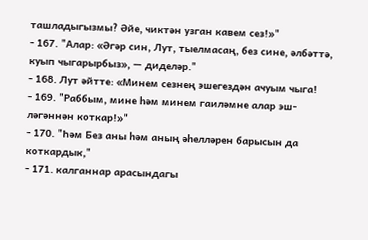ташладыгызмы? Әйе, чиктән узган кавем сез!»"
- 167. "Алар: «Әгәр син, Лут, тыелмасаң, без сине, әлбәттә, куып чыгарырбыз», — диделәр."
- 168. Лут әйтте: «Минем сезнең эшегездән ачуым чыга!
- 169. "Раббым, мине һәм минем гаиләмне алар эш-ләгәннән коткар!»"
- 170. "Һәм Без аны һәм аның әһелләрен барысын да коткардык,"
- 171. калганнар арасындагы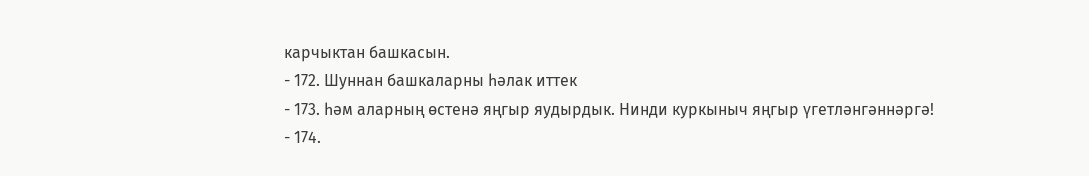карчыктан башкасын.
- 172. Шуннан башкаларны һәлак иттек
- 173. һәм аларның өстенә яңгыр яудырдык. Нинди куркыныч яңгыр үгетләнгәннәргә!
- 174.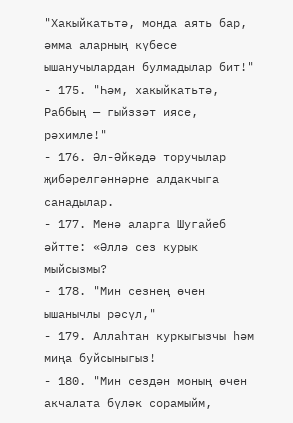"Хакыйкатьтә, монда аять бар, әмма аларның күбесе ышанучылардан булмадылар бит!"
- 175. "Һәм, хакыйкатьтә, Раббың — гыйззәт иясе, рәхимле!"
- 176. Әл-Әйкәдә торучылар җибәрелгәннәрне алдакчыга санадылар.
- 177. Менә аларга Шугайеб әйтте: «Әллә сез курык мыйсызмы?
- 178. "Мин сезнең өчен ышанычлы рәсүл,"
- 179. Аллаһтан куркыгызчы һәм миңа буйсыныгыз!
- 180. "Мин сездән моның өчен акчалата бүләк сорамыйм,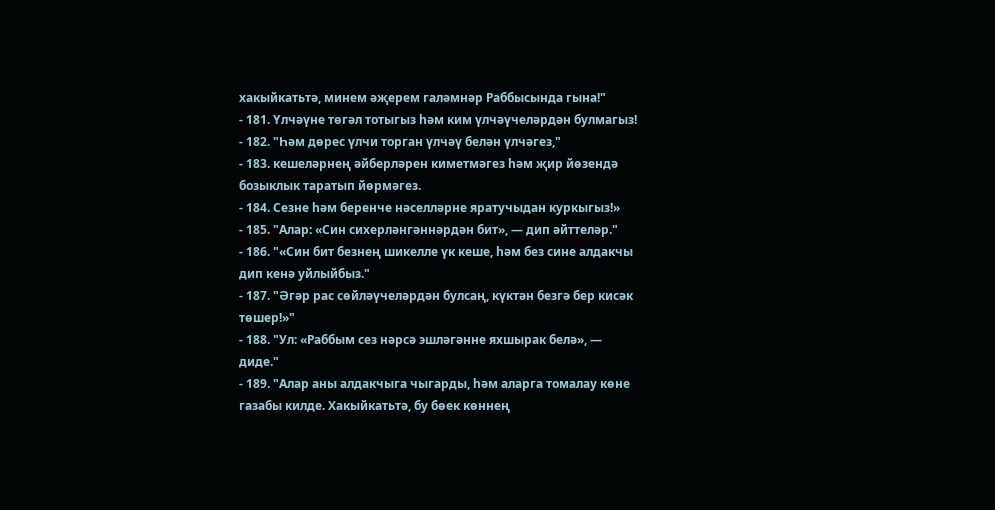хакыйкатьтә, минем әҗерем галәмнәр Раббысында гына!"
- 181. Үлчәүне төгәл тотыгыз һәм ким үлчәүчеләрдән булмагыз!
- 182. "Һәм дөрес үлчи торган үлчәү белән үлчәгез,"
- 183. кешеләрнең әйберләрен киметмәгез һәм җир йөзендә бозыклык таратып йөрмәгез.
- 184. Сезне һәм беренче нәселләрне яратучыдан куркыгыз!»
- 185. "Алар: «Син сихерләнгәннәрдән бит», — дип әйттеләр."
- 186. "«Син бит безнең шикелле үк кеше, һәм без сине алдакчы дип кенә уйлыйбыз."
- 187. "Әгәр рас сөйләүчеләрдән булсаң, күктән безгә бер кисәк төшер!»"
- 188. "Ул: «Раббым сез нәрсә эшләгәнне яхшырак белә», — диде."
- 189. "Алар аны алдакчыга чыгарды, һәм аларга томалау көне газабы килде. Хакыйкатьтә, бу бөек көннең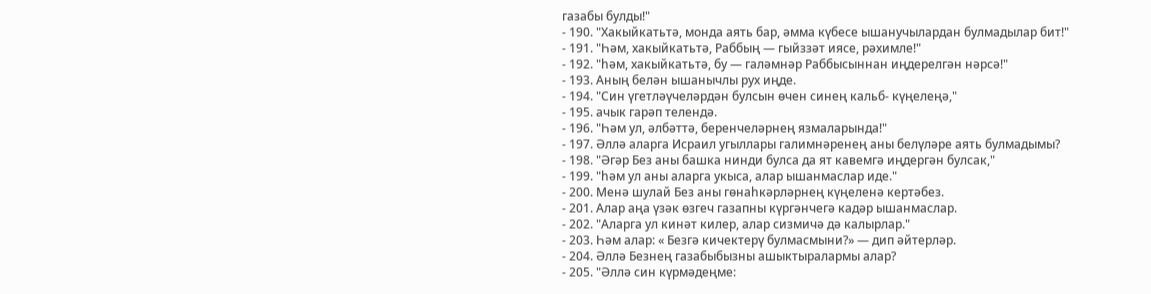газабы булды!"
- 190. "Хакыйкатьтә, монда аять бар, әмма күбесе ышанучылардан булмадылар бит!"
- 191. "Һәм, хакыйкатьтә, Раббың — гыйззәт иясе, рәхимле!"
- 192. "һәм, хакыйкатьтә, бу — галәмнәр Раббысыннан иңдерелгән нәрсә!"
- 193. Аның белән ышанычлы рух иңде.
- 194. "Син үгетләүчеләрдән булсын өчен синең кальб- күңелеңә,"
- 195. ачык гарәп телендә.
- 196. "Һәм ул, әлбәттә, беренчеләрнең язмаларында!"
- 197. Әллә аларга Исраил угыллары галимнәренең аны белүләре аять булмадымы?
- 198. "Әгәр Без аны башка нинди булса да ят кавемгә иңдергән булсак,"
- 199. "һәм ул аны аларга укыса, алар ышанмаслар иде."
- 200. Менә шулай Без аны гөнаһкәрләрнең күңеленә кертәбез.
- 201. Алар аңа үзәк өзгеч газапны күргәнчегә кадәр ышанмаслар.
- 202. "Аларга ул кинәт килер, алар сизмичә дә калырлар."
- 203. Һәм алар: « Безгә кичектерү булмасмыни?» — дип әйтерләр.
- 204. Әллә Безнең газабыбызны ашыктыралармы алар?
- 205. "Әллә син күрмәдеңме: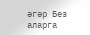әгәр Без аларга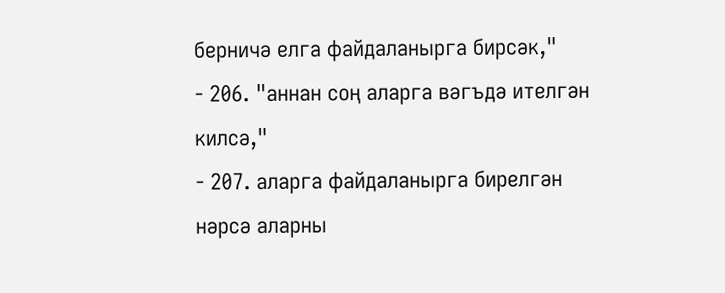берничә елга файдаланырга бирсәк,"
- 206. "аннан соң аларга вәгъдә ителгән килсә,"
- 207. аларга файдаланырга бирелгән нәрсә аларны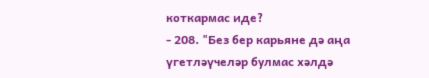коткармас иде?
- 208. "Без бер карьяне дә аңа үгетләүчеләр булмас хәлдә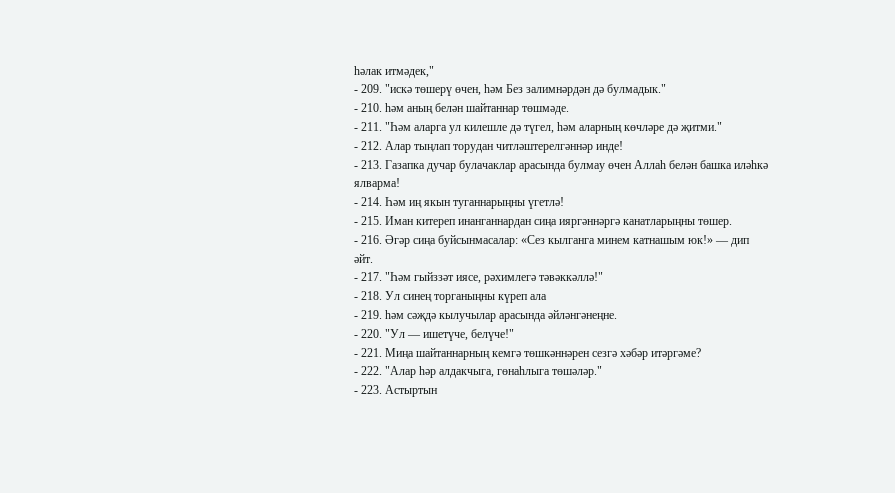һәлак итмәдек,"
- 209. "искә төшерү өчен, һәм Без залимнәрдән дә булмадык."
- 210. һәм аның белән шайтаннар төшмәде.
- 211. "Һәм аларга ул килешле дә түгел, һәм аларның көчләре дә җитми."
- 212. Алар тыңлап торудан читләштерелгәннәр инде!
- 213. Газапка дучар булачаклар арасында булмау өчен Аллаһ белән башка иләһкә ялварма!
- 214. Һәм иң якын туганнарыңны үгетлә!
- 215. Иман китереп инанганнардан сиңа ияргәннәргә канатларыңны төшер.
- 216. Әгәр сиңа буйсынмасалар: «Сез кылганга минем катнашым юк!» — дип әйт.
- 217. "Һәм гыйззәт иясе, рәхимлегә тәвәккәллә!"
- 218. Ул синең торганыңны күреп ала
- 219. һәм сәҗдә кылучылар арасында әйләнгәнеңне.
- 220. "Ул — ишетүче, белүче!"
- 221. Миңа шайтаннарның кемгә төшкәннәрен сезгә хәбәр итәргәме?
- 222. "Алар һәр алдакчыга, гөнаһлыга төшәләр."
- 223. Астыртын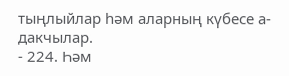тыңлыйлар һәм аларның күбесе а-дакчылар.
- 224. Һәм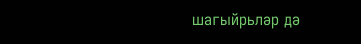шагыйрьләр дә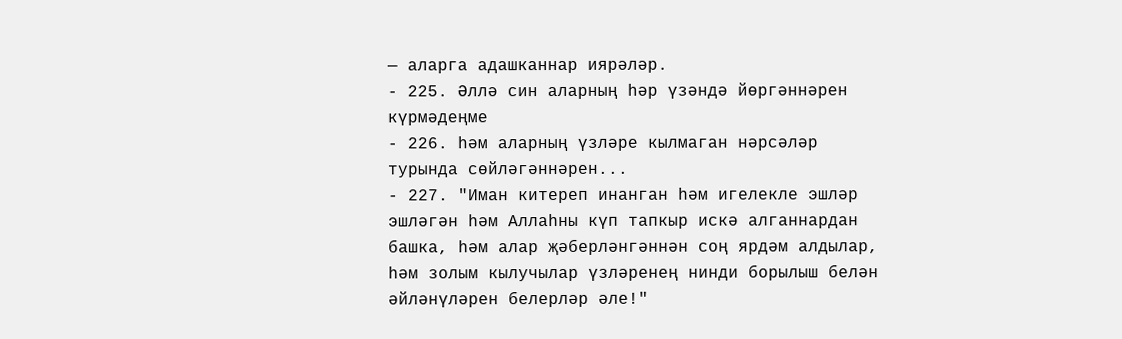— аларга адашканнар иярәләр.
- 225. Әллә син аларның һәр үзәндә йөргәннәрен күрмәдеңме
- 226. һәм аларның үзләре кылмаган нәрсәләр турында сөйләгәннәрен...
- 227. "Иман китереп инанган һәм игелекле эшләр эшләгән һәм Аллаһны күп тапкыр искә алганнардан башка, һәм алар җәберләнгәннән соң ярдәм алдылар, һәм золым кылучылар үзләренең нинди борылыш белән әйләнүләрен белерләр әле!"